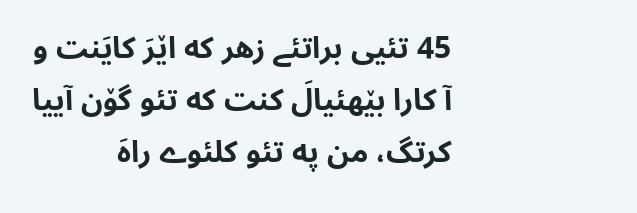45 تئیی براتئے زهر که اێرَ کایَنت و آ کارا بێهئیالَ کنت که تئو گۆن آییا کرتگ، من په تئو کلئوے راهَ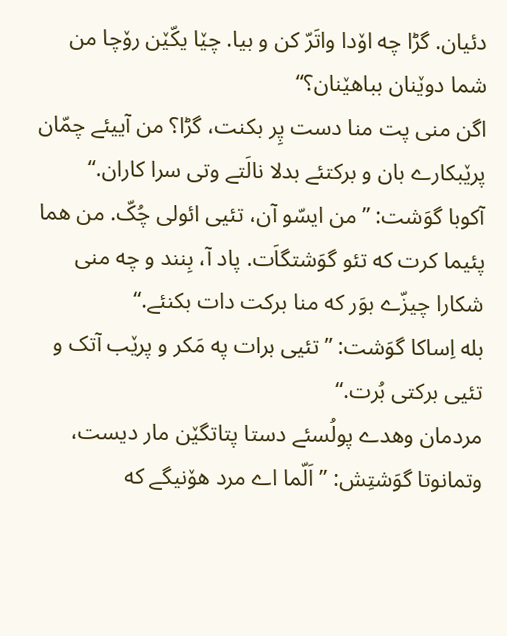دئیان. گڑا چه اۆدا واتَرّ کن و بیا. چێا یکّێن رۆچا من شما دوێنان بباهێنان؟“
اگن منی پت منا دست پِر بکنت، گڑا؟ من آییئے چمّان پرێبکارے بان و برکتئے بدلا نالَتے وتی سرا کاران.“
آکوبا گوَشت: ”من ایسّو آن، تئیی ائولی چُکّ. من هما پئیما کرت که تئو گوَشتگاَت. پاد آ، بِنند و چه منی شکارا چیزّے بوَر که منا برکت دات بکنئے.“
بله اِساکا گوَشت: ”تئیی برات په مَکر و پرێب آتک و تئیی برکتی بُرت.“
مردمان وهدے پولُسئے دستا پتاتگێن مار دیست، وتمانوتا گوَشتِش: ”اَلّما اے مرد هۆنیگے که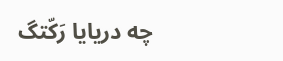چه دریایا رَکّتگ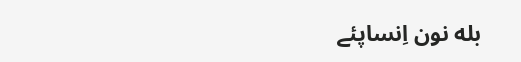بله نون اِنساپئے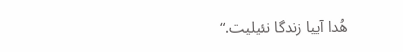هُدا آییا زندگا نئیلیت.“